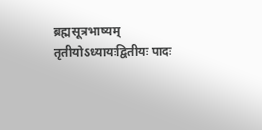ब्रह्मसूत्रभाष्यम्
तृतीयोऽध्यायःद्वितीयः पादः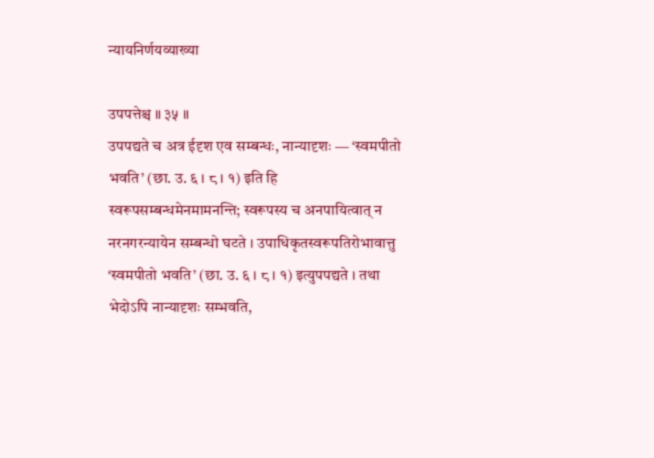न्यायनिर्णयव्याख्या

उपपत्तेश्च ॥ ३५ ॥
उपपद्यते च अत्र ईदृश एव सम्बन्धः, नान्यादृशः — ‘स्वमपीतो भवति’ (छा. उ. ६ । ८ । १) इति हि स्वरूपसम्बन्धमेनमामनन्ति; स्वरूपस्य च अनपायित्वात् न नरनगरन्यायेन सम्बन्धो घटते । उपाधिकृतस्वरूपतिरोभावात्तु ‘स्वमपीतो भवति’ (छा. उ. ६ । ८ । १) इत्युपपद्यते । तथा भेदोऽपि नान्यादृशः सम्भवति,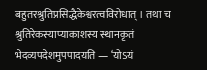बहुतरश्रुतिप्रसिद्धैकेश्वरत्वविरोधात् । तथा च श्रुतिरेकस्याप्याकाशस्य स्थानकृतं भेदव्यपदेशमुपपादयति — ‘योऽयं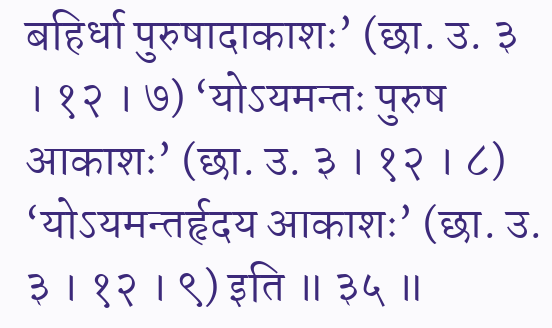बहिर्धा पुरुषादाकाशः’ (छा. उ. ३ । १२ । ७) ‘योऽयमन्तः पुरुष आकाशः’ (छा. उ. ३ । १२ । ८) ‘योऽयमन्तर्हृदय आकाशः’ (छा. उ. ३ । १२ । ९) इति ॥ ३५ ॥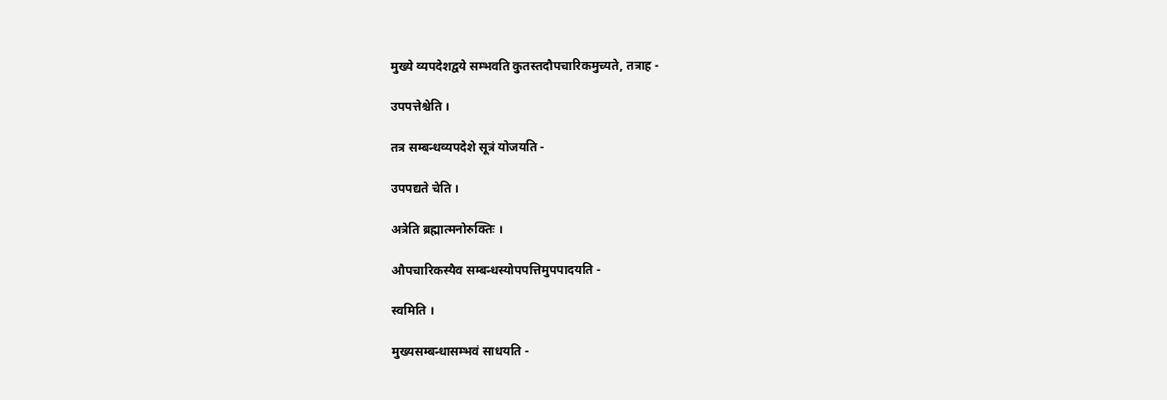मुख्ये व्यपदेशद्वये सम्भवति कुतस्तदौपचारिकमुच्यते, तत्राह -

उपपत्तेश्चेति ।

तत्र सम्बन्धव्यपदेशे सूत्रं योजयति -

उपपद्यते चेति ।

अत्रेति ब्रह्मात्मनोरुक्तिः ।

औपचारिकस्यैव सम्बन्धस्योपपत्तिमुपपादयति -

स्वमिति ।

मुख्यसम्बन्धासम्भवं साधयति -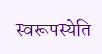स्वरूपस्येति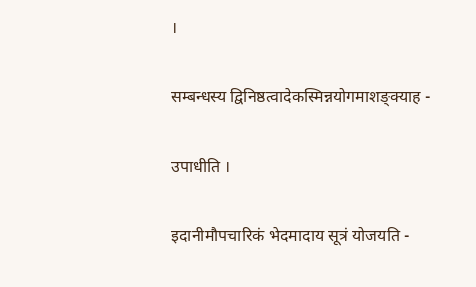।

सम्बन्धस्य द्विनिष्ठत्वादेकस्मिन्नयोगमाशङ्क्याह -

उपाधीति ।

इदानीमौपचारिकं भेदमादाय सूत्रं योजयति -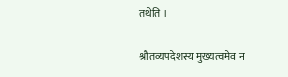तथेति ।

श्रौतव्यपदेशस्य मुख्यत्वमेव न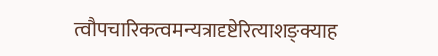त्वौपचारिकत्वमन्यत्रादृष्टेरित्याशङ्क्याह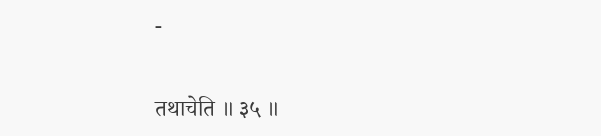-

तथाचेति ॥ ३५ ॥